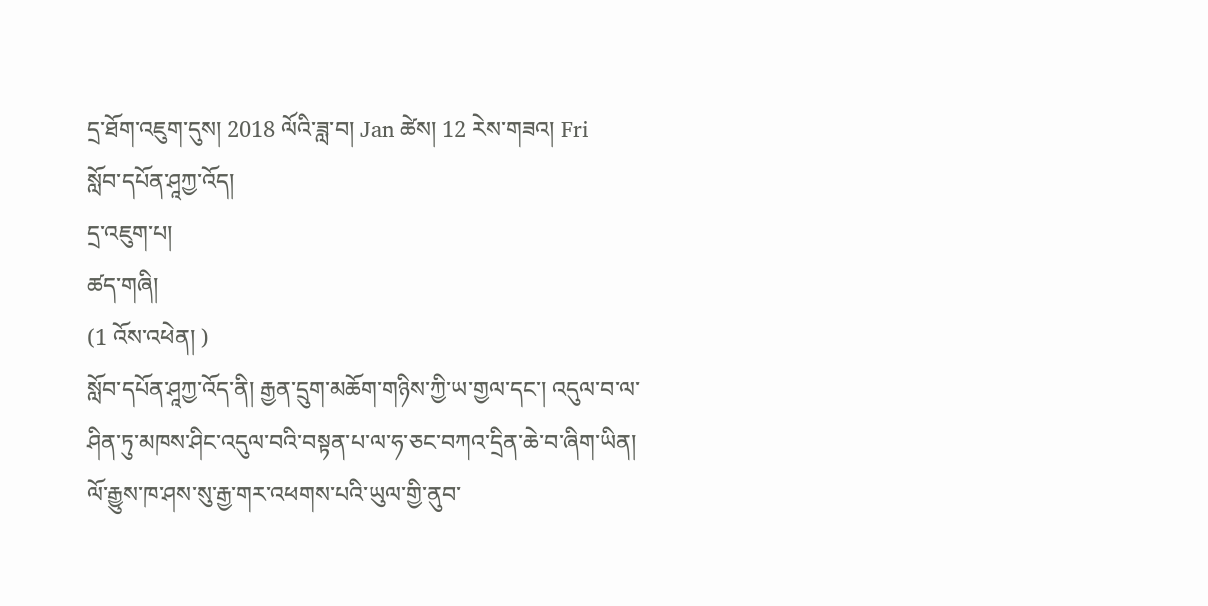དྲ་ཐོག་འཇུག་དུས། 2018 ལོའི་ཟླ་བ། Jan ཚེས། 12 རེས་གཟའ། Fri
སློབ་དཔོན་ཤཱཀྱ་འོད།
དྲ་འཇུག་པ།
ཚད་གཞི།
(1 འོས་འཕེན། )
སློབ་དཔོན་ཤཱཀྱ་འོད་ནི། རྒྱན་དྲུག་མཆོག་གཉིས་ཀྱི་ཡ་གྱལ་དང་། འདུལ་བ་ལ་ཤིན་ཏུ་མཁས་ཤིང་འདུལ་བའི་བསྟན་པ་ལ་ཧ་ཅང་བཀའ་དྲིན་ཆེ་བ་ཞིག་ཡིན།
ལོ་རྒྱུས་ཁ་ཤས་སུ་རྒྱ་གར་འཕགས་པའི་ཡུལ་གྱི་ནུབ་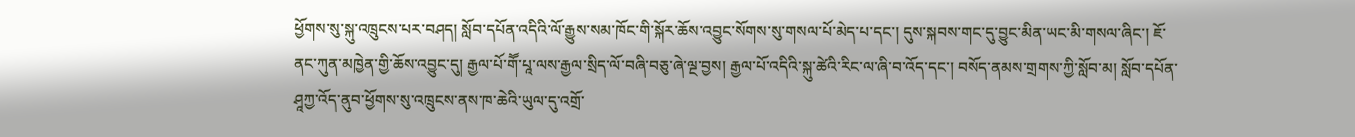ཕྱོགས་སུ་སྐུ་འཁྲུངས་པར་བཤད། སློབ་དཔོན་འདིའི་ལོ་རྒྱུས་སམ་ཁོང་གི་སྐོར་ཆོས་འབྱུང་སོགས་སུ་གསལ་པོ་མེད་པ་དང་། དུས་སྐབས་གང་དུ་བྱུང་མིན་ཡང་མི་གསལ་ཞིང་། ཇོ་ནང་ཀུན་མཁྱེན་གྱི་ཆོས་འབྱུང་དུ། རྒྱལ་པོ་གཽ་པཱ་ལས་རྒྱལ་སྲིད་ལོ་བཞི་བཅུ་ཞེ་ལྔ་བྱས། རྒྱལ་པོ་འདིའི་སྐུ་ཚེའི་རིང་ལ་ཞི་བ་འོད་དང་། བསོད་ནམས་གྲགས་ཀྱི་སློབ་མ། སློབ་དཔོན་ཤཱཀྱ་འོད་ནུབ་ཕྱོགས་སུ་འཁྲུངས་ནས་ཁ་ཆེའི་ཡུལ་དུ་འགྲོ་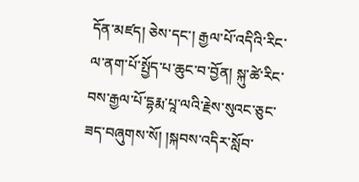དོན་མཛད། ཅེས་དང་། རྒྱལ་པོ་འདིའི་རིང་ལ་ནག་པོ་སྤྱོད་པ་ཆུང་བ་བྱོན། སྐུ་ཚེ་རིང་བས་རྒྱལ་པོ་དྷརྨ་པཱ་ལའི་རྗེས་སུའང་ཅུང་ཟད་བཞུགས་སོ། །སྐབས་འདིར་སློབ་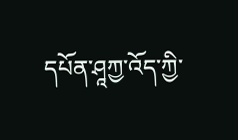དཔོན་ཤཱཀྱ་འོད་ཀྱི་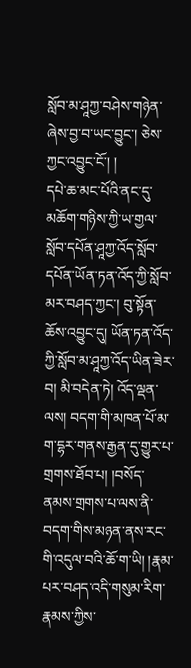སློབ་མ་ཤཱཀྱ་བཤེས་གཉེན་ཞེས་བྱ་བ་ཡང་བྱུང་། ཅེས་ཀྱང་འབྱུང་ངོ་། །
དཔེ་ཆ་མང་པོའི་ནང་དུ་མཆོག་གཉིས་ཀྱི་ཡ་གྱལ་སློབ་དཔོན་ཤཱཀྱ་འོད་སློབ་དཔོན་ཡོན་ཏན་འོད་ཀྱི་སློབ་མར་བཤད་ཀྱང་། བུ་སྟོན་ཆོས་འབྱུང་དུ། ཡོན་ཏན་འོད་ཀྱི་སློབ་མ་ཤཱཀྱ་འོད་ཡིན་ཟེར་བ། མི་བདེན་ཏེ། འོད་ལྡན་ལས། བདག་གི་མཁན་པོ་མ་ག་དྷར་གནས་རྒྱན་དུ་གྱུར་པ་གྲགས་ཐོབ་པ། །བསོད་ནམས་གྲགས་པ་ལས་ནི་བདག་གིས་མཉན་ནས་རང་གི་འདུལ་བའི་ཆོ་ག་ཡི། །རྣམ་པར་བཤད་འདི་གསུམ་རིག་རྣམས་ཀྱིས་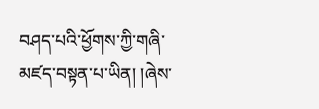བཤད་པའི་ཕྱོགས་ཀྱི་གཞི་མཛད་བསྟན་པ་ཡིན། །ཞེས་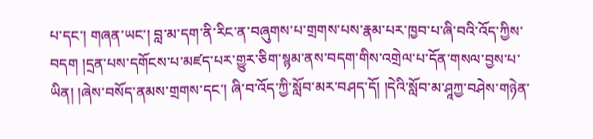པ་དང་། གཞན་ཡང་། བླ་མ་དག་ནི་རིང་ན་བཞུགས་པ་གྲགས་པས་རྣམ་པར་ཁྱབ་པ་ཞི་བའི་འོད་ཀྱིས་བདག །དྲན་པས་དགོངས་པ་མཛད་པར་གྱུར་ཅིག་སྙམ་ནས་བདག་གིས་འགྲེལ་པ་དོན་གསལ་བྱས་པ་ཡིན། །ཞེས་བསོད་ནམས་གྲགས་དང་། ཞི་བ་འོད་ཀྱི་སློབ་མར་བཤད་དོ། །དེའི་སློབ་མ་ཤཱཀྱ་བཤེས་གཉེན་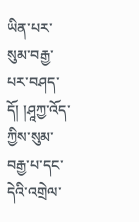ཡིན་པར་སུམ་བརྒྱ་པར་བཤད་དོ། །ཤཱཀྱ་འོད་ཀྱིས་སུམ་བརྒྱ་པ་དང་དེའི་འགྲེལ་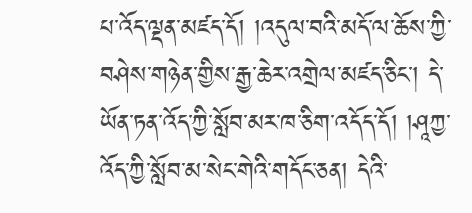པ་འོད་ལྡན་མཛད་དོ། །འདུལ་བའི་མདོ་ལ་ཆོས་ཀྱི་བཤེས་གཉེན་གྱིས་རྒྱ་ཆེར་འགྲེལ་མཛད་ཅིང་། དེ་ཡོན་ཏན་འོད་ཀྱི་སློབ་མར་ཁ་ཅིག་འདོད་དོ། །ཤཱཀྱ་འོད་ཀྱི་སློབ་མ་སེང་གེའི་གདོང་ཅན། དེའི་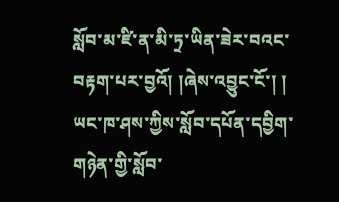སློབ་མ་ཛི་ན་མི་ཏྲ་ཡིན་ཟེར་བའང་བརྟག་པར་བྱའོ། །ཞེས་འབྱུང་ངོ་། །
ཡང་ཁ་ཤས་ཀྱིས་སློབ་དཔོན་དབྱིག་གཉེན་གྱི་སློབ་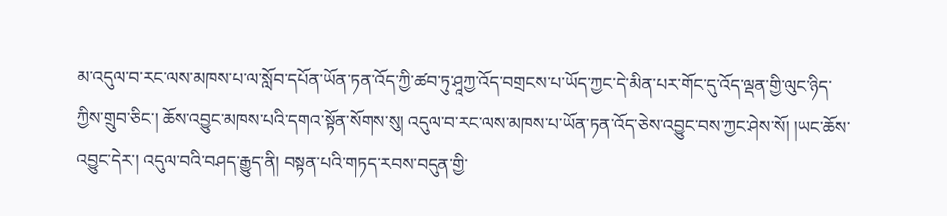མ་འདུལ་བ་རང་ལས་མཁས་པ་ལ་སློབ་དཔོན་ཡོན་ཏན་འོད་ཀྱི་ཚབ་ཏུ་ཤཱཀྱ་འོད་བགྲངས་པ་ཡོད་ཀྱང་དེ་མིན་པར་གོང་དུ་འོད་ལྡན་གྱི་ལུང་ཉིད་ཀྱིས་གྲུབ་ཅིང་། ཆོས་འབྱུང་མཁས་པའི་དགའ་སྟོན་སོགས་སུ། འདུལ་བ་རང་ལས་མཁས་པ་ཡོན་ཏན་འོད་ཅེས་འབྱུང་བས་ཀྱང་ཤེས་སོ། །ཡང་ཆོས་འབྱུང་དེར་། འདུལ་བའི་བཤད་རྒྱུད་ནི། བསྟན་པའི་གཏད་རབས་བདུན་གྱི་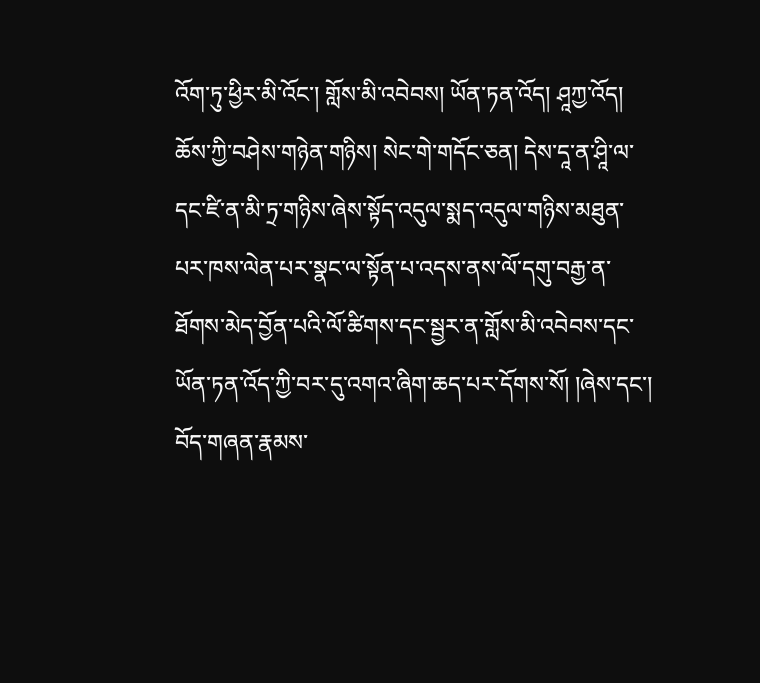འོག་ཏུ་ཕྱིར་མི་འོང་། གློས་མི་འབེབས། ཡོན་ཏན་འོད། ཤཱཀྱ་འོད། ཆོས་ཀྱི་བཤེས་གཉེན་གཉིས། སེང་གེ་གདོང་ཅན། དེས་དཱ་ན་ཤཱི་ལ་དང་ཛི་ན་མི་ཏྲ་གཉིས་ཞེས་སྟོད་འདུལ་སྨད་འདུལ་གཉིས་མཐུན་པར་ཁས་ལེན་པར་སྣང་ལ་སྟོན་པ་འདས་ནས་ལོ་དགུ་བརྒྱ་ན་ཐོགས་མེད་བྱོན་པའི་ལོ་ཚིགས་དང་སྦྱར་ན་གློས་མི་འབེབས་དང་ཡོན་ཏན་འོད་ཀྱི་བར་དུ་འགའ་ཞིག་ཆད་པར་དོགས་སོ། །ཞེས་དང་། བོད་གཞན་རྣམས་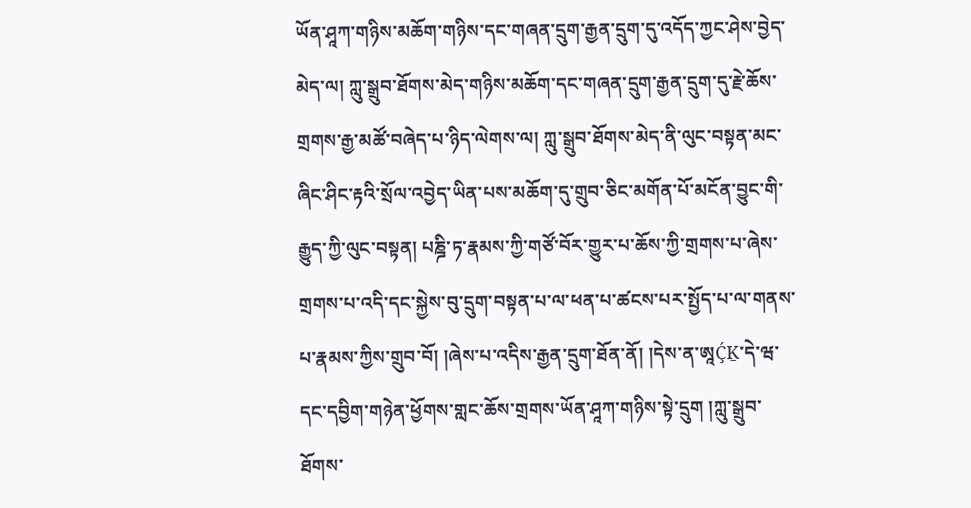ཡོན་ཤཱཀ་གཉིས་མཆོག་གཉིས་དང་གཞན་དྲུག་རྒྱན་དྲུག་དུ་འདོད་ཀྱང་ཤེས་བྱེད་མེད་ལ། ཀླུ་སྒྲུབ་ཐོགས་མེད་གཉིས་མཆོག་དང་གཞན་དྲུག་རྒྱན་དྲུག་དུ་རྗེ་ཆོས་གྲགས་རྒྱ་མཚོ་བཞེད་པ་ཉིད་ལེགས་ལ། ཀླུ་སྒྲུབ་ཐོགས་མེད་ནི་ལུང་བསྟན་མང་ཞིང་ཤིང་རྟའི་སྲོལ་འབྱེད་ཡིན་པས་མཆོག་དུ་གྲུབ་ཅིང་མགོན་པོ་མངོན་བྱུང་གི་རྒྱུད་ཀྱི་ལུང་བསྟན། པཎྜི་ཏ་རྣམས་ཀྱི་གཙོ་བོར་གྱུར་པ་ཆོས་ཀྱི་གྲགས་པ་ཞེས་གྲགས་པ་འདི་དང་སྐྱེས་བུ་དྲུག་བསྟན་པ་ལ་ཕན་པ་ཚངས་པར་སྤྱོད་པ་ལ་གནས་པ་རྣམས་ཀྱིས་གྲུབ་བོ། །ཞེས་པ་འདིས་རྒྱན་དྲུག་ཐོན་ནོ། །དེས་ན་ཨཱḈḴ་དེ་ཝ་དང་དབྱིག་གཉེན་ཕྱོགས་གླང་ཆོས་གྲགས་ཡོན་ཤཱཀ་གཉིས་སྟེ་དྲུག །ཀླུ་སྒྲུབ་ཐོགས་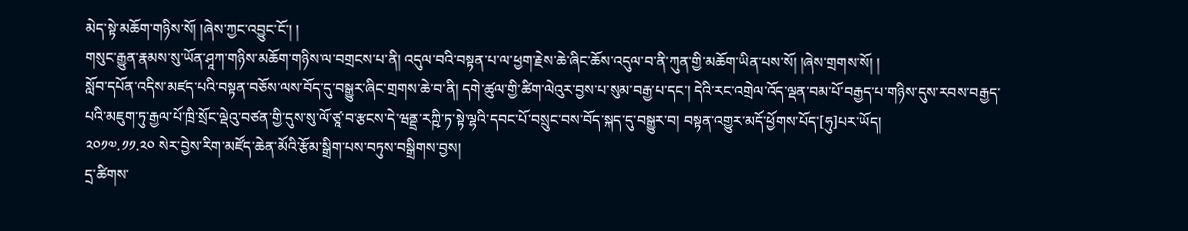མེད་སྟེ་མཆོག་གཉིས་སོ། །ཞེས་ཀྱང་འབྱུང་ངོ་། །
གསུང་རྒྱུན་རྣམས་སུ་ཡོན་ཤཱཀ་གཉིས་མཆོག་གཉིས་ལ་བགྲངས་པ་ནི། འདུལ་བའི་བསྟན་པ་ལ་ཕྱག་རྗེས་ཆེ་ཞིང་ཆོས་འདུལ་བ་ནི་ཀུན་གྱི་མཆོག་ཡིན་པས་སོ། །ཞེས་གྲགས་སོ། །
སློབ་དཔོན་འདིས་མཛད་པའི་བསྟན་བཅོས་ལས་བོད་དུ་བསྒྱུར་ཞིང་གྲགས་ཆེ་བ་ནི། དགེ་ཚུལ་གྱི་ཚིག་ལེའུར་བྱས་པ་སུམ་བརྒྱ་པ་དང་། དེའི་རང་འགྲེལ་འོད་ལྡན་བམ་པོ་བརྒྱད་པ་གཉིས་དུས་རབས་བརྒྱད་པའི་མཇུག་ཏུ་རྒྱལ་པོ་ཁྲི་སྲོང་ལྡེའུ་བཙན་གྱི་དུས་སུ་ལོ་ཙཱ་བ་རྩངས་དེ་ཝནྡྲ་རཀྵི་ཏ་སྟེ་ལྷའི་དབང་པོ་བསྲུང་བས་བོད་སྐད་དུ་བསྒྱུར་བ། བསྟན་འགྱུར་མདོ་ཕྱོགས་པོད་[ཧུ]པར་ཡོད།
༢༠༡༧.༡༡.༢༠ སེར་བྱེས་རིག་མཛོད་ཆེན་མོའི་རྩོམ་སྒྲིག་པས་བཏུས་བསྒྲིགས་བྱས།
དྲ་ཚིགས་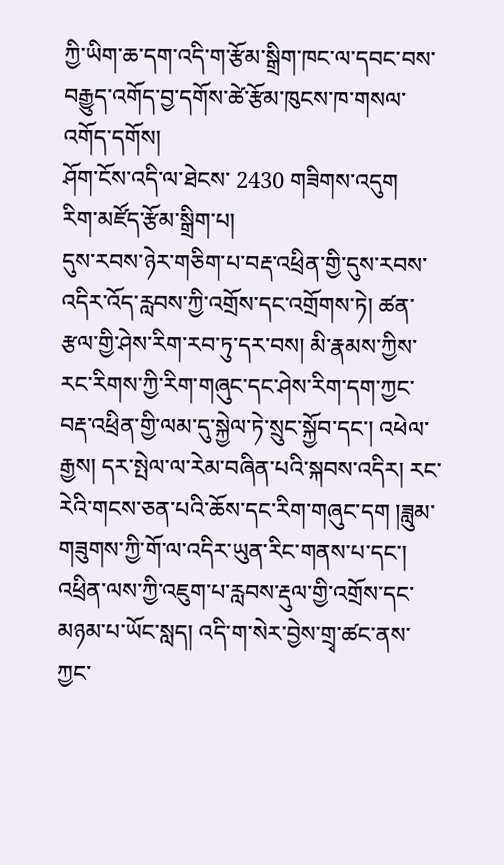ཀྱི་ཡིག་ཆ་དག་འདི་ག་རྩོམ་སྒྲིག་ཁང་ལ་དབང་བས་བརྒྱུད་འགོད་བྱ་དགོས་ཚེ་རྩོམ་ཁུངས་ཁ་གསལ་འགོད་དགོས།
ཤོག་ངོས་འདི་ལ་ཐེངས་ 2430 གཟིགས་འདུག
རིག་མཛོད་རྩོམ་སྒྲིག་པ།
དུས་རབས་ཉེར་གཅིག་པ་བརྡ་འཕྲིན་གྱི་དུས་རབས་འདིར་འོད་རླབས་ཀྱི་འགྲོས་དང་འགྲོགས་ཏེ། ཚན་རྩལ་གྱི་ཤེས་རིག་རབ་ཏུ་དར་བས། མི་རྣམས་ཀྱིས་རང་རིགས་ཀྱི་རིག་གཞུང་དང་ཤེས་རིག་དག་ཀྱང་བརྡ་འཕྲིན་གྱི་ལམ་དུ་སྐྱེལ་ཏེ་སྲུང་སྐྱོབ་དང་། འཕེལ་རྒྱས། དར་སྤེལ་ལ་རེམ་བཞིན་པའི་སྐབས་འདིར། རང་རེའི་གངས་ཅན་པའི་ཆོས་དང་རིག་གཞུང་དག །ཟླུམ་གཟུགས་ཀྱི་གོ་ལ་འདིར་ཡུན་རིང་གནས་པ་དང་། འཕྲིན་ལས་ཀྱི་འཇུག་པ་རླབས་རྡུལ་གྱི་འགྲོས་དང་མཉམ་པ་ཡོང་སླད། འདི་ག་སེར་བྱེས་གྲྭ་ཚང་ནས་ཀྱང་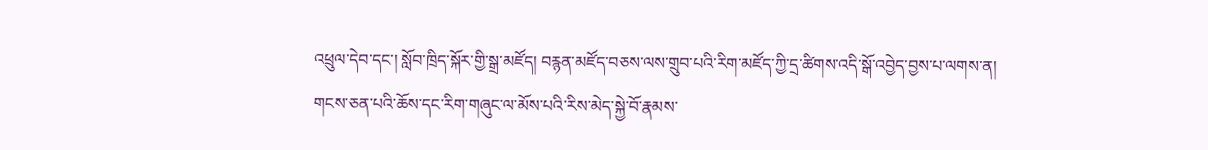འཕྲུལ་དེབ་དང་། སློབ་ཁྲིད་སྐོར་གྱི་སྒྲ་མཛོད། བརྙན་མཛོད་བཅས་ལས་གྲུབ་པའི་རིག་མཛོད་ཀྱི་དྲ་ཚིགས་འདི་སྒོ་འབྱེད་བྱས་པ་ལགས་ན། གངས་ཅན་པའི་ཆོས་དང་རིག་གཞུང་ལ་མོས་པའི་རིས་མེད་སྐྱེ་བོ་རྣམས་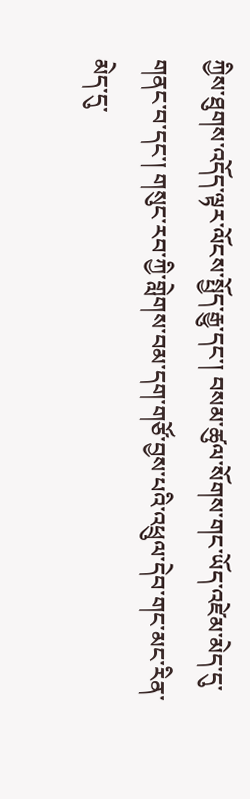ཀྱིས་ཐུགས་འདོད་ལྟར་ལོངས་སྤྱོད་རྒྱུ་དང་། བསམ་ཚུལ་སོགས་གང་ཡོད་འཛེམ་མེད་དུ་གནང་བ་དང་། གསུང་རབ་ཀྱི་གླེགས་བམ་དག་གཙོ་བྱས་པའི་འཕྲུལ་དེབ་གང་མང་རིན་མེད་དུ་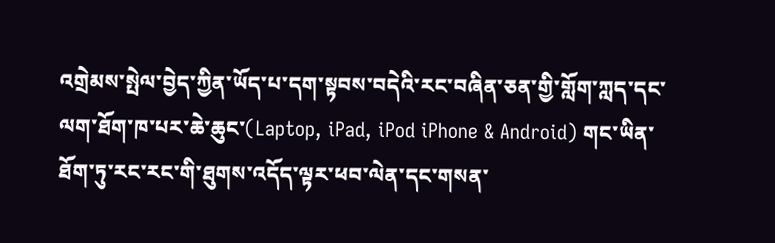འགྲེམས་སྤེལ་བྱེད་ཀྱིན་ཡོད་པ་དག་སྟབས་བདེའི་རང་བཞིན་ཅན་གྱི་གློག་ཀླད་དང་ལག་ཐོག་ཁ་པར་ཆེ་ཆུང་(Laptop, iPad, iPod iPhone & Android) གང་ཡིན་ཐོག་ཏུ་རང་རང་གི་ཐུགས་འདོད་ལྟར་ཕབ་ལེན་དང་གསན་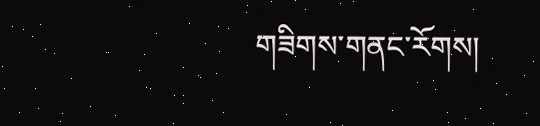གཟིགས་གནང་རོགས།